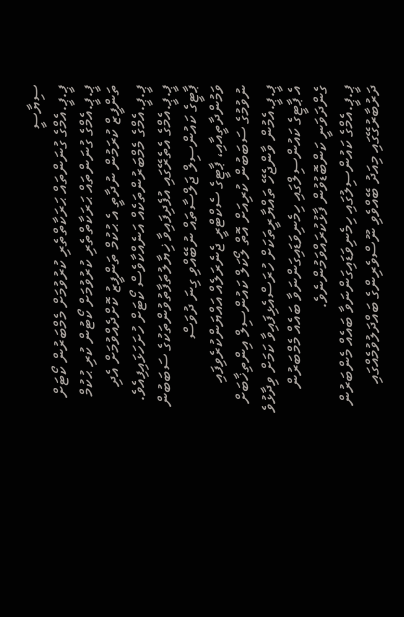ސިޔާސީ
ޕީ.ޕީ.އެމްގެ ގުނަންތައް ޙަރަކާތްތެރި ކުރުވުމަށް މެމްބަރުން ކޯޓަށް
ޕީ.ޕީ.އެމްގެ ގުނަންތައް ޙަރަކާތްތެރި ކުރުވުމަށް ކޯޓުން ކުރި ޙުކުމް ތަންފީޒް ކުރަމުން ނުދާތީ އެ ޙުކުމް ތަންފީޒު ކޮށްދެއްވުމަށް އެދި ޕީ.ޕީ.އެމްގެ މެމްބަރުންތަކެއް އަނެއްކާވެސް ކޯޓަށް ހުށަހަޅައިފިއެވެ.
ޕީ.ޕީ.އެމްގެ އެތެރޭގައި އުފެދިފައިވާ ޚިޔާލުތަފާތުވުންތަކުގެ ސަބަބުން ޕާޓީގެ ކައުންސިލް ޖަލްސާތައް ނުބޭއްވި ގިނަ ދުވަސް ވަމުންދާތީއާއި، ޕާޓީގެ ސެކްޓްރީ ޖެނެރަލެއް އައްޔަންކުރެވިފައި ނުވުމުގެ ސަބަބުން ކުރިއަށް އޮތް ލޯކަލް ކައުންސިލް އިންތިޚާބަށް ޕީ.ޕީ.އެމުން ވާންޖެހޭ ތައްޔާރީތަކަށް ހުރަސްއެޅިފައިވާ ކަމަށް ވިދާޅުވެ އެ ޕާޓީގެ ކައުންސިލްގައި ހިމެނިވަޑައިގަންނަވާ ބައެއް މެމްބަރުން ގެންދަވަނީ ކަންބޮޑުވުން ފާޅުކުރައްވަމުންނެވެ.
ޕީ.ޕީ.އެމްގެ ކައުންސިލުގައި ހިމެނިވަޑައިގަންނަވާ ބައެއް މެންބަރުން ދަރުބާރުގޭގައި މިއަދު ބޭއްވެވި ނޫސްވެރިންގެ ބައްދަލުވުމެއްގައި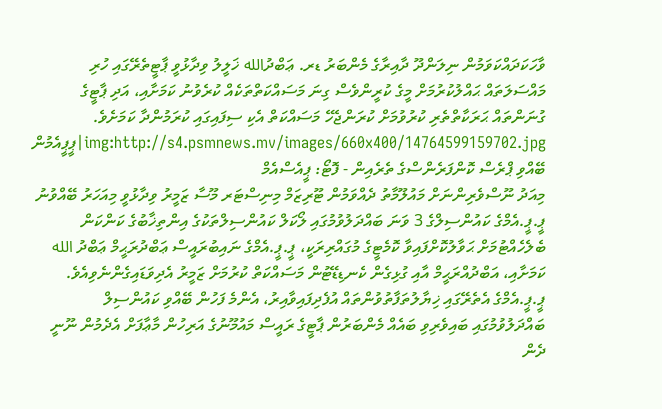ވާހަކަދައްކަވަމުން ނިލަންދޫ ދާއިރާގެ މެންބަރު ޑރ. ޢަބްދުالله ޚަލީލު ވިދާޅުވީ ޕާޓީތެރޭގައި ހުރި މައްސަލަތައް ޙައްލުކުރުމަށް މީގެ ކުރީންވެސް ގިނަ މަސައްކަތްތަކެއް ކުރެވުނު ކަމަށާއި، އަދި ޕާޓީގެ ގުނަންތައް ޙަރަކާތްތެރި ކުރުވުމަށް ކުރަންޖެހޭ މަސައްކަތް އެކި ސިފައިގައި ކުރަމުންދާ ކަމަށެވެ. img:http://s4.psmnews.mv/images/660x400/14764599159702.jpg|ޕީޕީއެމުން ބޭއްވި ޕްރެސް ކޮންފަރެންސްގެ ތެރެއިން - ފޮޓޯ: ޕީއެސްއެމް
މިއަދު ނޫސްވެރިންނަށް މައުލޫމާތު ދެއްވަމުން ޓޫރިޒަމް މިނިސްޓަރ މޫސާ ޒަމީރު ވިދާޅުވީ މިއަހަރު ބޭއްވުނު ޕީ.ޕީ.އެމްގެ ކައުންސިލްގެ 3 ވަނަ ބައްދަލުވުމުގައި ލޯކަލް ކައުންސިލްތަކުގެ އިންތިޚާބުގެ ކަންކަން ބެލެހެއްޓުމަށް ޙަވާލުކޮށްފައިވާ ކޮމެޓީގެ މުގައްރިރަކީ، ޕީ.ޕީ.އެމްގެ ނައިބުރައީސް ޢަބްދުރަޙީމް ޢަބްދު الله ކަމަށާއި، އަބްދުއްރަޙީމް އާއި ގުޅިގެން ކެނޑިޑޭޓުން މަސައްކަތް ކުރުމަށް ޒަމީރު އެދިވަޑައިގެންނެވިއެވެ.
ޕީ.ޕީ.އެމްގެ އެތެރޭގައި ޚިޔާލުތަފާތުވުންތައް އުފެދިފައިވާއިރު، އެންމެ ފަހުން ބޭއްވި ކައުންސިލް ބައްދަލުވުމުގައި ބައިވެރިވި ބައެއް މެންބަރުން ޕާޓީގެ ރައީސް މައުމޫނުގެ އަރިހުން މާޢާފަށް އެދެމުން ނޫނީ ދެން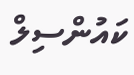ކައުންސިލް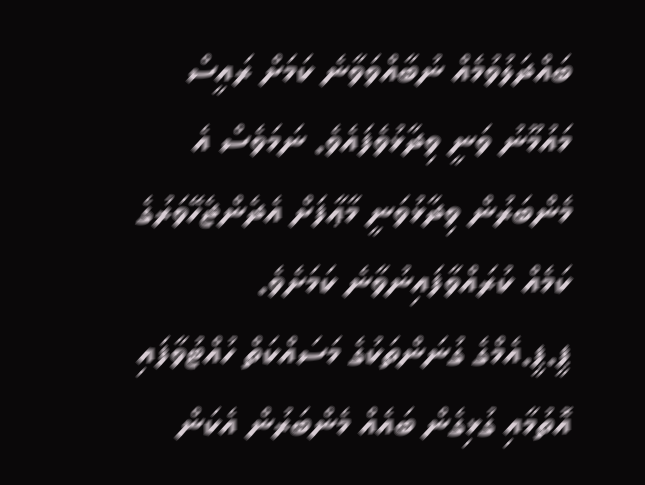ބައްދަލުވުމެއް ނުބާއްވަވާނެ ކަމަށް ރައީސް މައުމޫނު ވަނީ ވިދާޅުވެފައެވެ. ނަމަވެސް އެ މެންބަރުން ވިދާޅުވަނީ މާޢާފަށް އެދެންޖެހޭވަރުގެ ކަމެއް ކުރައްވާފައިނުވާނެ ކަމަށެވެ.
ޕީ.ޕީ.އެމްގެ ގުނަންތަކުގެ މަސައްކަތް ހުއްޓުވާފައި އޮތުމާއި ގުޅިގެން ބައެއް މެންބަރުން އެކަން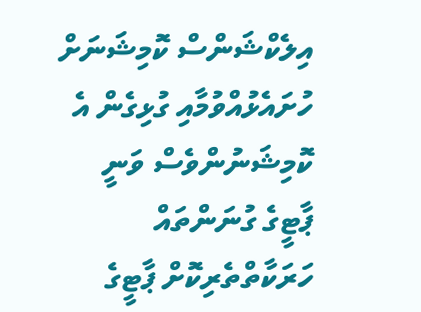އިލެކްޝަންސް ކޮމިޝަނަށް ހުށައެޅުއްވުމާއި ގުޅިގެން އެ ކޮމިޝަނުންވެސް ވަނީ ޕާޓީގެ ގުނަންތައް ހަރަކާތްތެރިކޮށް ޕާޓީގެ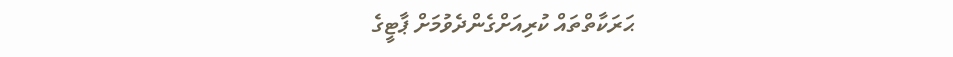ޙަރަކާތްތައް ކުރިއަށްގެންދެވުމަށް ޕާޓީގެ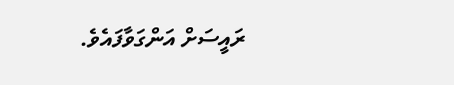ރައީސަށް އަންގަވާފައެވެ.